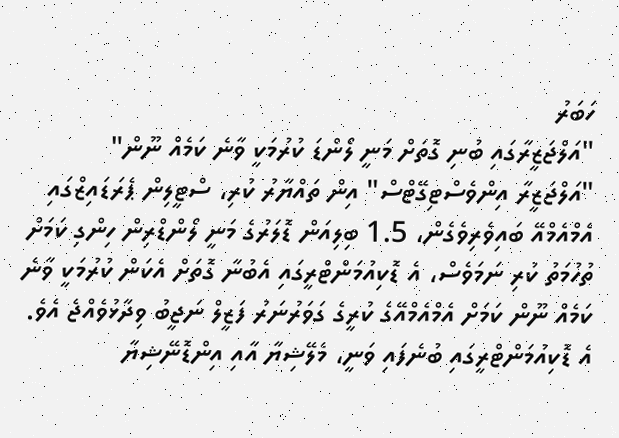ހަބަރު
"އަލްޖަޒީރާގައި ބުނި ގޮތަށް މަނީ ލޯންޑަ ކުރުމަކީ ވާނެ ކަމެއް ނޫން"
"އަލްޖަޒީރާ އިންވެސްޓިގޭޓްސް" އިން ތައްޔާރު ކުރި، ސްޓީލިން ޕެރަޑައިޒްގައި އެމްއެމްއޭ ބައިވެރިވެގެން، 1.5 ބިލިއަން ޑޮލަރުގެ މަނީ ލޯންޑްރިން ހިންގި ކަމަށް ތުހުމަތު ކުރި ނަމަވެސް، އެ ޑޮކިއުމަންޓްރީގައި އެބުނާ ގޮތަށް އެކަން ކުރުމަކީ ވާނެ ކަމެއް ނޫން ކަމަށް އެމްއެމްއޭގެ ކުރީގެ ގަވަރުނަރު ފަޒީލް ނަޖީބު ވިދާޅުވެއްޖެ އެވެ.
އެ ޑޮކިއުމަންޓްރީގައި ބުނެފައި ވަނީ، މެލޭޝިޔާ އާއި އިންޑޮނޭޝިޔާ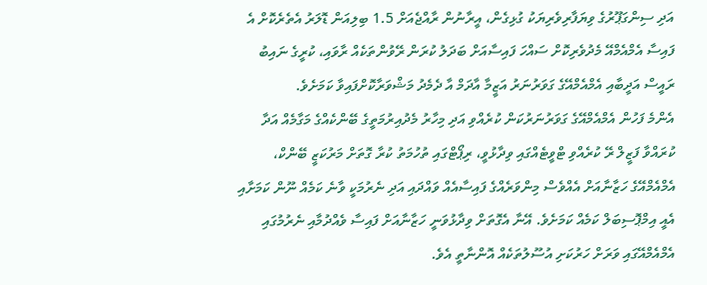އަދި ސިންގަޕޫރުގެ ވިޔަފާރިވެރިޔަކު ގުޅިގެން، އީރާނުން ރާއްޖެއަށް 1.5 ބިލިއަން ޑޮލަރު އެތެރެކޮށް އެ ފައިސާ އެމްއެމްއޭ މެދުވެރިކޮށް ސައްހަ ފައިސާއަށް ބަދަލު ކުރަން ރޭވުންތަކެއް ރާވައި، ކުރީގެ ނައިބު ރައީސް އަދީބާއި އެމްއެމްއޭގެ ގަވަރުނަރު އަޒީމާ އާދަމް އާ ދެމެދު މަޝްވަރާކޮށްފައިވާ ކަމަށެވެ.
އެންމެ ފަހުން އެމްއެމްއޭގެ ގަވަރުނަރުކަން ކުރެއްވި އަދި މިހާރު މެދުއިރުމަތީގެ ބޭންކެއްގެ މަގާމެއް އަދާ ކުރައްވާ ފަޒީލް ރޭ ކުރެއްވި ޓްވީޓެއްގައި ވިދާޅުވީ، ރިޕޯޓްގައި ތުހުމަތު ކުރާ ގޮތަށް މަރުކަޒީ ބޭންކް، އެމްއެމްއޭގެ ހަޒާނާއަށް އެއްވެސް މިންވަރެއްގެ ފައިސާއެއް ވައްދައި އަދި ނެރުމަކީ ވާނެ ކަމެއް ނޫން ކަމަށާއި އެއީ އިމްޕޮސިބަލް ކަމެއް ކަމަށެވެ. އޭނާ އެގޮތަށް ވިދާޅުވަނީ ހަޒާނާއަށް ފައިސާ ވެއްދުމާއި ނެރުމުގައި އެމްއެމްއޭގައި ވަރަށް ހަރުކަށި އުސޫލުތަކެއް އޮންނާތީ އެވެ.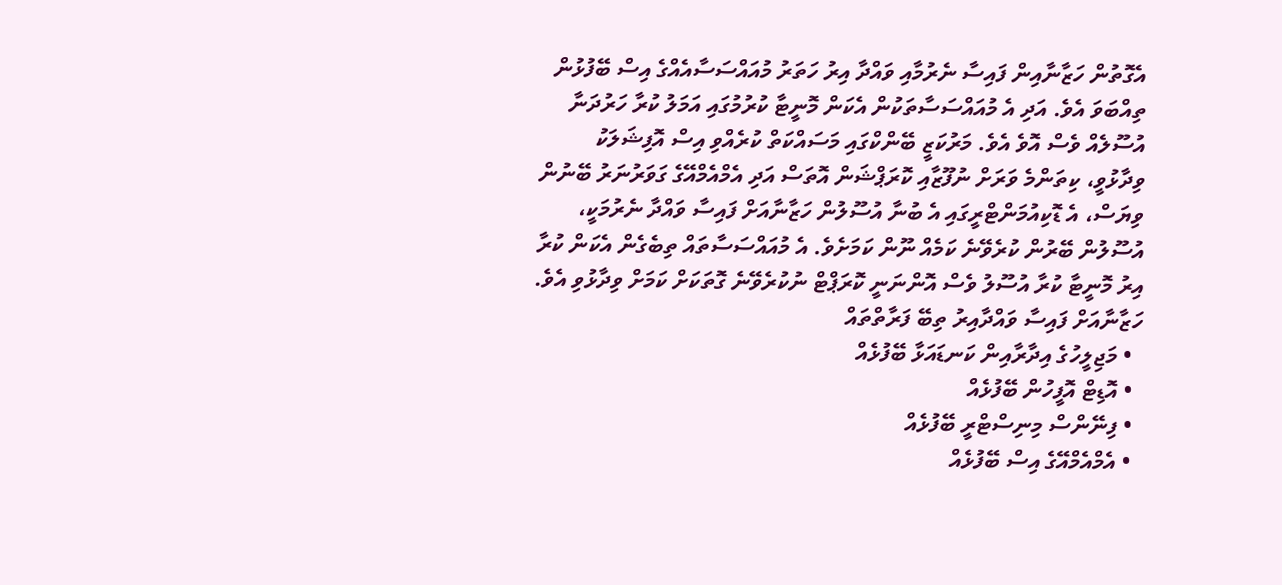އެގޮތުން ހަޒާނާއިން ފައިސާ ނެރުމާއި ވައްދާ އިރު ހަތަރު މުއައްސަސާއެއްގެ އިސް ބޭފުޅުން ތިއްބަވަ އެވެ. އަދި އެ މުއައްސަސާތަކުން އެކަން މޮނީޓާ ކުރުމުގައި އަމަލު ކުރާ ހަރުދަނާ އުސޫލެއް ވެސް އޮވެ އެވެ. މަރުކަޒީ ބޭންކްގައި މަސައްކަތް ކުރެއްވި އިސް އޮފިޝަލަކު ވިދާޅުވީ، ކިތަންމެ ވަރަށް ނުފޫޒާއި ކޮރަޕްޝަން އޮތަސް އަދި އެމްއެމްއޭގެ ގަވަރުނަރު ބޭނުން ވިޔަސް، އެ ޑޮކިއުމަންޓްރީގައި އެ ބުނާ އުސޫލުން ހަޒާނާއަށް ފައިސާ ވައްދާ ނެރުމަކީ، އުސޫލުން ބޭރުން ކުރެވޭނެ ކަމެއް ނޫން ކަމަށެވެ. އެ މުއައްސަސާތައް ތިބެގެން އެކަން ކުރާ އިރު މޮނީޓާ ކުރާ އުސޫލު ވެސް އޮންނަނީ ކޮރަޕްޓް ނުކުރެވޭނެ ގޮތަކަށް ކަމަށް ވިދާޅުވި އެވެ.
ހަޒާނާއަށް ފައިސާ ވައްދާއިރު ތިބޭ ފަރާތްތައް
  • މަޖިލީހުގެ އިދާރާއިން ކަނޑައަޅާ ބޭފުޅެއް
  • އޮޑިޓް އޮފީހުން ބޭފުޅެއް
  • ފިނޭންސް މިނިސްޓްރީ ބޭފުޅެއް
  • އެމްއެމްއޭގެ އިސް ބޭފުޅެއް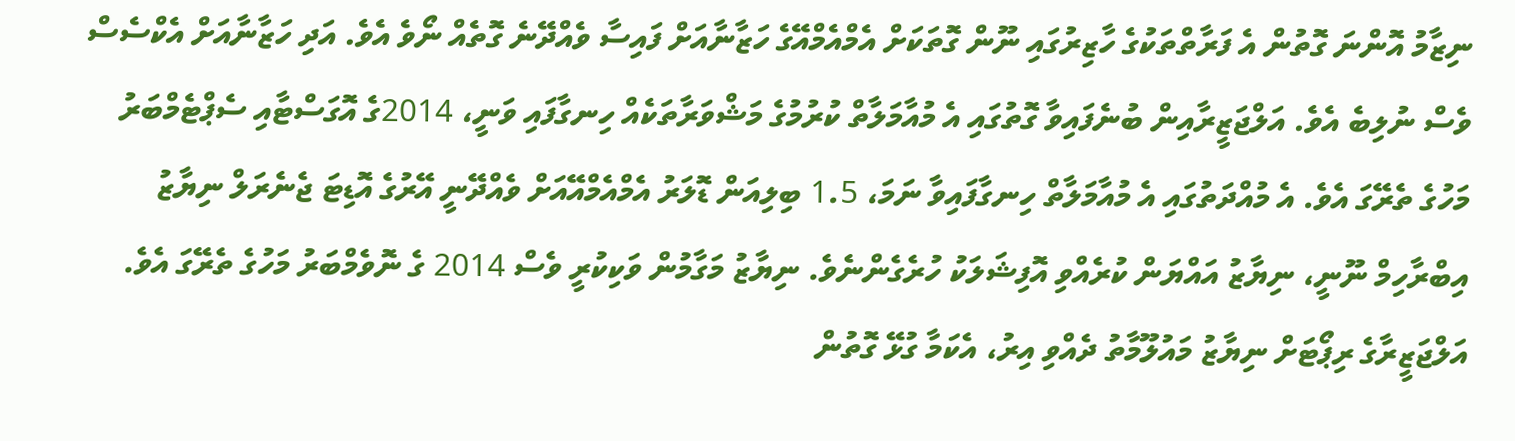ނިޒާމު އޮންނަ ގޮތުން އެ ފަރާތްތަކުގެ ހާޒިރުގައި ނޫން ގޮތަކަށް އެމްއެމްއޭގެ ހަޒާނާއަށް ފައިސާ ވެއްދޭނެ ގޮތެއް ނޯވެ އެވެ. އަދި ހަޒާނާއަށް އެކްސެސް ވެސް ނުލިބެ އެވެ. އަލްޖަޒީރާއިން ބުނެފައިވާ ގޮތުގައި އެ މުއާމަލާތް ކުރުމުގެ މަޝްވަރާތަކެއް ހިނގާފައި ވަނީ، 2014ގެ އޮގަސްޓާއި ސެޕްޓެމްބަރު މަހުގެ ތެރޭގަ އެވެ. އެ މުއްދަތުގައި އެ މުއާމަލާތް ހިނގާފައިވާ ނަމަ، 1.5 ބިލިއަން ޑޮލަރު އެމްއެމްއޭއަށް ވެއްދޭނީ އޭރުގެ އޮޑިޓަ ޖެނެރަލް ނިޔާޒު އިބްރާހިމް ނޫނީ، ނިޔާޒު އައްޔަން ކުރެއްވި އޮފިޝަލަކު ހުރެގެންނެވެ. ނިޔާޒު މަގާމުން ވަކިކުރީ ވެސް 2014 ގެ ނޮވެމްބަރު މަހުގެ ތެރޭގަ އެވެ. އަލްޖަޒީރާގެ ރިޕޯޓަށް ނިޔާޒު މައުލޫމާތު ދެއްވި އިރު، އެކަމާ ގުޅޭ ގޮތުން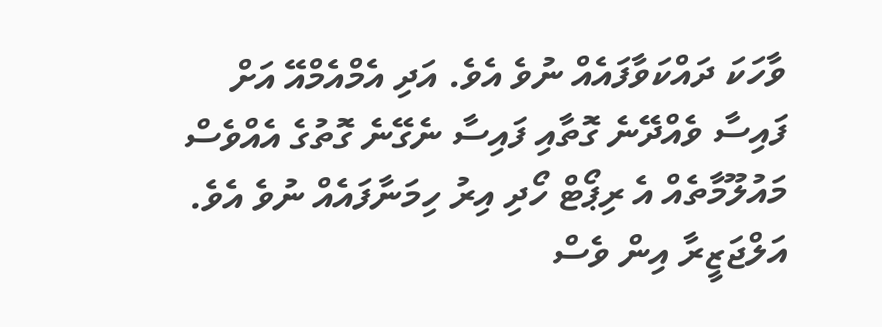ވާހަކަ ދައްކަވާފައެއް ނުވެ އެވެ. އަދި އެމްއެމްއޭ އަށް ފައިސާ ވެއްދޭނެ ގޮތާއި ފައިސާ ނެގޭނެ ގޮތުގެ އެއްވެސް މައުލޫމާތެއް އެ ރިޕޯޓް ހޯދި އިރު ހިމަނާފައެއް ނުވެ އެވެ.
އަލްޖަޒީރާ އިން ވެސް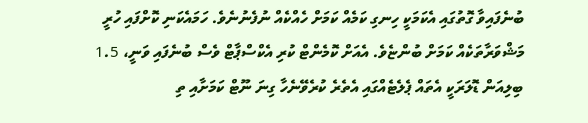ބުނެފައިވާ ގޮތުގައި އެކަމަކީ ހިނގި ކަމެއް ކަމަށް ހެއްކެއް ނުފެނުނެވެ. ހަމައެކަނި ކޮށްފައި ހުރީ މަޝްވަރާތަކެއް ކަމަށް ބުންޏެވެ. އެއަށް ކޮމެންޓް ކުރި އެކްސްޕާޓް ވެސް ބުނެފައި ވަނީ، 1.5 ބިލިއަން ޑޮލަރަކީ އެތައް ޕެލެޓެއްގައި އެތެރެ ކުރެވޭނެހާ ގިނަ ނޫޓް ކަމަށާއި ތި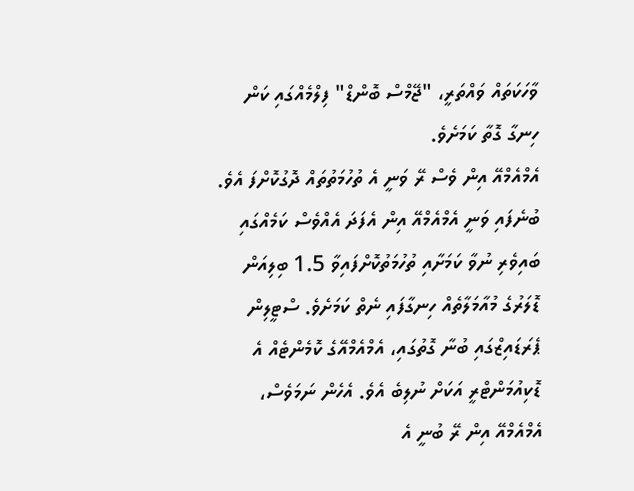ވާހަކަތައް ވައްތަރީ، "ޖޭމްސް ބޮންޑް" ފިލްމެއްގައި ކަން ހިނގާ ގޮތާ ކަމަށެވެ.
އެމްއެމްއޭ އިން ވެސް ރޭ ވަނީ އެ ތުހުމަތުތައް ދޮގުކޮށްފަ އެވެ. ބުނެފައި ވަނީ އެމްއެމްއޭ އިން އެފަދަ އެއްވެސް ކަމެއްގައި ބައިވެރި ނުވާ ކަމަށާއި ތުހުމަތުކޮށްފައިވާ 1.5 ބިލިއަން ޑޮލަރުގެ މުއާމަލާތެއް ހިނގާފައި ނެތް ކަމަށެވެ. ސްޓީލިން ޕެރަޑައިޒްގައި ބުނާ ގޮތުގައި، އެމްއެމްއޭގެ ކޮމެންޓެއް އެ ޑޮކިއުމަންޓްރީ އަކަށް ނުލިބެ އެވެ. އެހެން ނަމަވެސް، އެމްއެމްއޭ އިން ރޭ ބުނީ އެ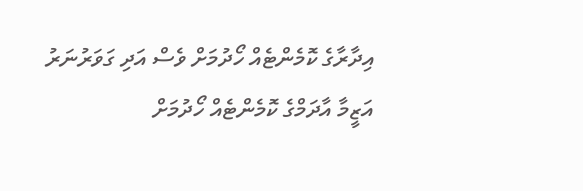އިދާރާގެ ކޮމެންޓެއް ހޯދުމަށް ވެސް އަދި ގަވަރުނަރު އަޒީމާ އާދަމްގެ ކޮމެންޓެއް ހޯދުމަށް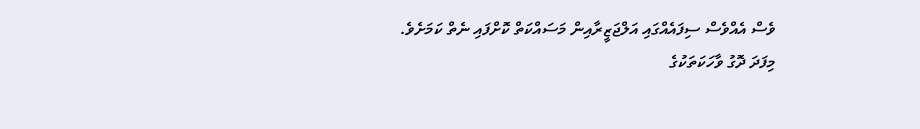ވެސް އެއްވެސް ސިފައެއްގައި އަލްޖަޒީރާއިން މަސައްކަތް ކޮށްފައި ނެތް ކަމަށެވެ.
މިފަދަ ދޮގު ވާހަކަތަކުގެ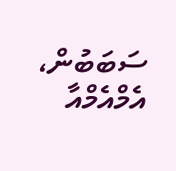ސަބަބުން، އެމްއެމްއާ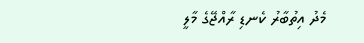މެދު އިތުބާރު ކެނޑި ރާއްޖޭގެ މާލީ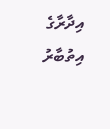އިދާރާގެ އިތުބާރު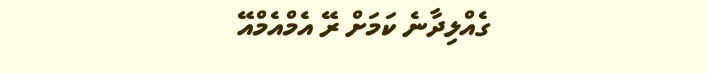ގެއްލިދާނެ ކަމަށް ރޭ އެމްއެމްއޭ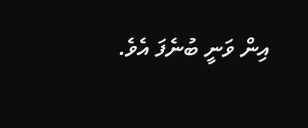އިން ވަނީ ބުނެފަ އެވެ.